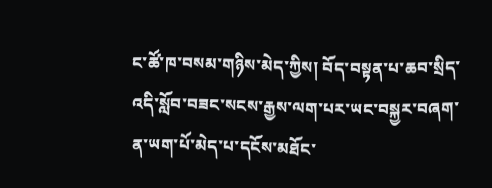ང་ཚོ་ཁ་བསམ་གཉིས་མེད་ཀྱིས། བོད་བསྟན་པ་ཆབ་སྲིད་འདི་སློབ་བཟང་སངས་རྒྱས་ལག་པར་ཡང་བསྐྱར་བཞག་ན་ཡག་པོ་མེད་པ་དངོས་མཐོང་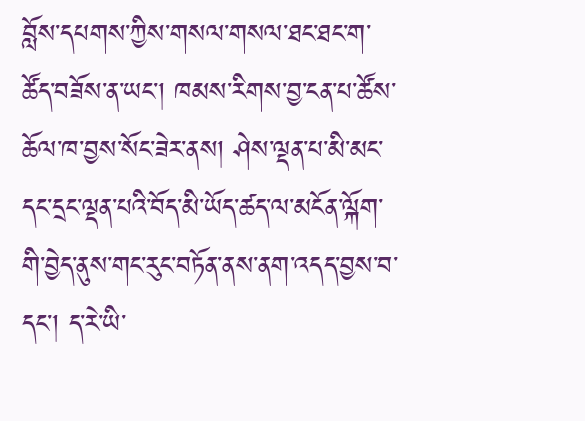བློས་དཔགས་ཀྱིས་གསལ་གསལ་ཐང་ཐང་ག་ཚོད་བཟོས་ན་ཡང་། ཁམས་རིགས་བྱ་ངན་པ་ཚོས་ཆོལ་ཁ་བྱས་སོང་ཟེར་ནས། ཤེས་ལྡན་པ་མི་མང་དང་དྲང་ལྡན་པའི་བོད་མི་ཡོད་ཚད་ལ་མངོན་ལྐོག་གི་བྱེད་ནུས་གང་རུང་བཏོན་ནས་ནག་འདད་བྱས་བ་དང་། ད་རེ་ཡི་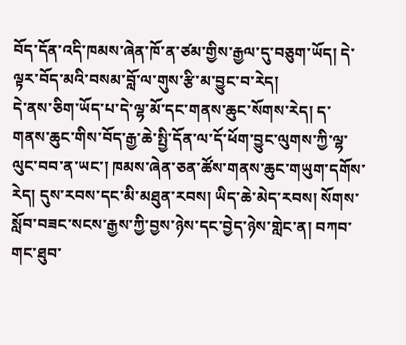བོད་དོན་འདི་ཁམས་ཞེན་ཁོ་ན་ཙམ་གྱིས་རྒྱལ་དུ་བཅུག་ཡོད། དེ་ལྟར་བོད་མའི་བསམ་བློ་ལ་གུས་རྩི་མ་བྱུང་བ་རེད།
དེ་ནས་ཅིག་ཡོད་པ་དེ་ལྷ་མོ་དང་གནས་ཆུང་སོགས་རེད། ད་གནས་ཆུང་གིས་བོད་རྒྱ་ཆེ་སྤྱི་དོན་ལ་དོ་ཕོག་བྱུང་ལུགས་ཀྱི་ལྷ་ལུང་བབ་ན་ཡང་། ཁམས་ཞེན་ཅན་ཚོས་གནས་ཆུང་གཡུག་དགོས་རེད། དུས་རབས་དང་མི་མཐུན་རབས། ཡིད་ཆེ་མེད་རབས། སོགས་སློབ་བཟང་སངས་རྒྱས་ཀྱི་བྱས་ཉེས་དང་བྱེད་ཉེས་གླེང་ན། བཀབ་གང་ཐུབ་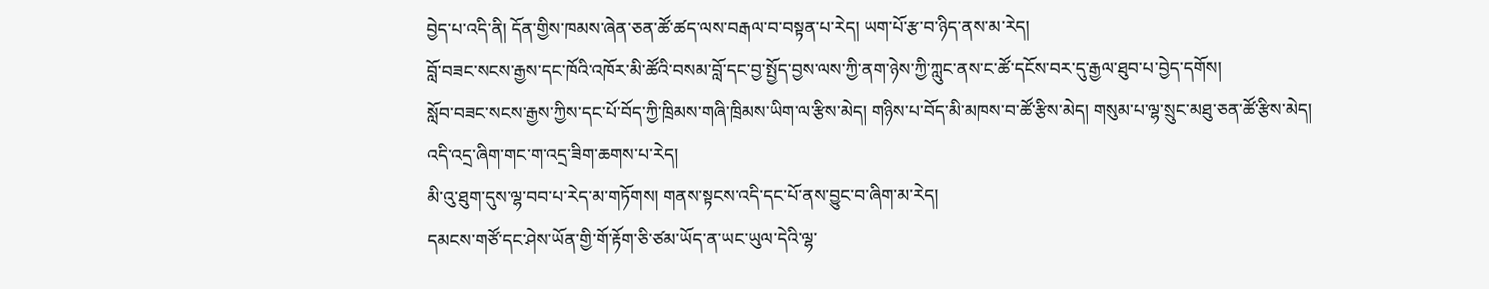བྱེད་པ་འདི་ནི། དོན་གྱིས་ཁམས་ཞེན་ཅན་ཚོ་ཚད་ལས་བརྒལ་བ་བསྟན་པ་རེད། ཡག་པོ་རྩ་བ་ཉིད་ནས་མ་རེད།
བློ་བཟང་སངས་རྒྱས་དང་ཁོའི་འཁོར་མི་ཚོའི་བསམ་བློ་དང་བྱ་སྤྱོད་བྱས་ལས་ཀྱི་ནག་ཉེས་ཀྱི་ཀླུང་ནས་ང་ཚོ་དངོས་བར་དུ་རྒྱལ་ཐུབ་པ་བྱེད་དགོས།
སློབ་བཟང་སངས་རྒྱས་ཀྱིས་དང་པོ་བོད་ཀྱི་ཁྲིམས་གཞི་ཁྲིམས་ཡིག་ལ་རྩིས་མེད། གཉིས་པ་བོད་མི་མཁས་བ་ཚོ་རྩིས་མེད། གསུམ་པ་ལྷ་སྲུང་མཐུ་ཅན་ཚོ་རྩིས་མེད། འདི་འདྲ་ཞིག་གང་ག་འདྲ་ཟིག་ཆགས་པ་རེད།
མི་འུ་ཐུག་དུས་ལྷ་བབ་པ་རེད་མ་གཏོགས། གནས་སྟངས་འདི་དང་པོ་ནས་བྱུང་བ་ཞིག་མ་རེད།
དམངས་གཙོ་དང་ཤེས་ཡོན་གྱི་གོ་རྟོག་ཅི་ཙམ་ཡོད་ན་ཡང་ཡུལ་དེའི་ལྷ་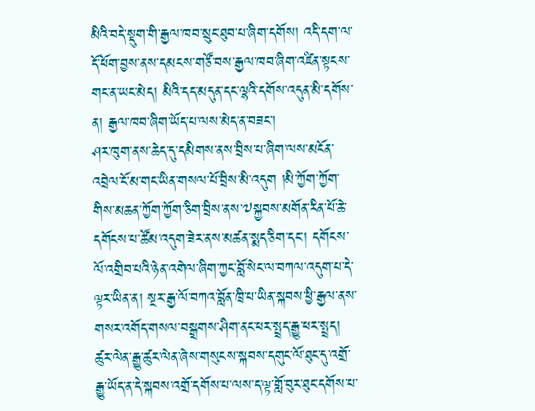མིའི་བདེ་སྡུག་གི་རྒྱལ་ཁབ་སྲུང་ཐུབ་པ་ཞིག་དགོས། འདི་དག་ལ་དོ་ཕོག་བྱས་ནས་དམངས་གཙོ་བས་རྒྱལ་ཁབ་ཞིག་འཛིན་སྟངས་གང་ན་ཡང་མེད། མིའི་དད་མདུན་དང་ལྷའི་དགོས་འདུན་མི་དགོས་ན། རྒྱལ་ཁབ་ཞིག་ཡོད་པ་ལས་མེད་ན་བཟང་།
ཤར་ཁུག་ནས་ཆེད་དུ་དམིགས་ནས་བྲིས་པ་ཞིག་ལས་མངོན་འབྲེལ་ངོ་མ་གང་ཡིན་གསལ་པོ་བྲིས་མི་འདུག །མི་ཀྱོག་ཀྱོག་གིས་མཆན་ཀྱོག་ཀྱོག་ཅིག་བྲིས་ནས་༧སྐྱབས་མགོན་རིན་པོ་ཆེ་དགོངས་པ་ཚོམ་འདུག་ཟེར་ནས་མཚན་སྨད་ཅིག་དང་། དགོངས་ལོ་འགྲིབ་པའི་ཉེན་འགེལ་ཞིག་ཀྱང་བློ་སེང་ལ་བཀལ་འདུག་པ་དེ་ལྟར་ཡིན་ན། སྔར་རྒྱ་ལོ་བཀའ་བློན་ཁྲི་པ་ཡིན་སྐབས་ཕྱི་རྒྱལ་ནས་གསར་འགོད་གསལ་བསྒྲགས་ཤིག་ནང་ཕར་སྤྲད་རྒྱུ་ཕར་སྤྲད། ཚུར་ལེན་རྒྱུ་ཚུར་ལེན་ཞེས་གསུངས་སྐབས་དགུང་ལོ་ཐུང་དུ་འགྲོ་རྒྱུ་ཡོད་ན་དེ་སྐབས་འགྲོ་དགོས་པ་ལས་ད་ལྟ་གློ་བུར་ཐུང་དགོས་པ་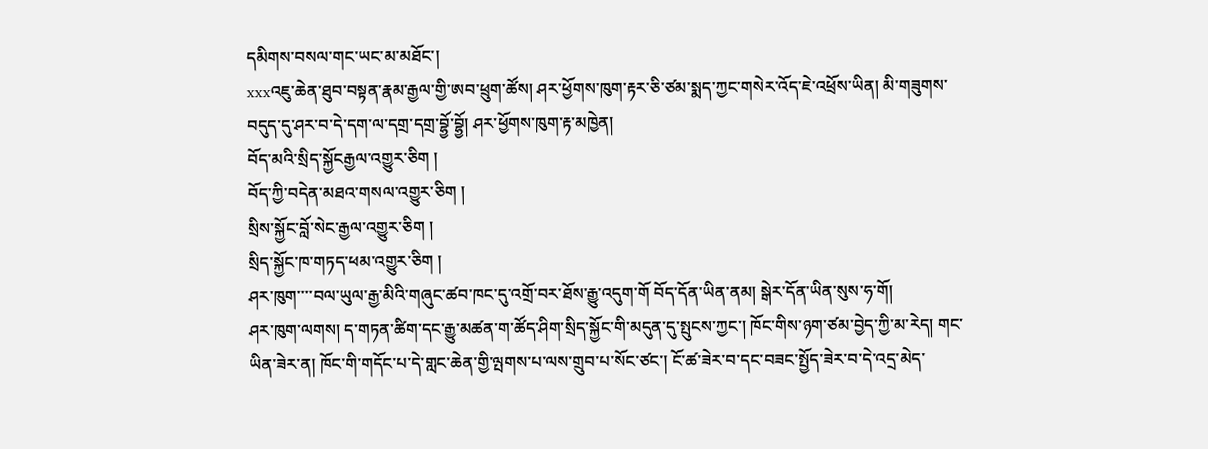དམིགས་བསལ་གང་ཡང་མ་མཐོང་།
xxxའཇུ་ཆེན་ཐུབ་བསྟན་རྣམ་རྒྱལ་གྱི་ཨབ་ཕྲུག་ཚོས། ཤར་ཕྱོགས་ཁུག་རྟར་ཅི་ཙམ་སྨད་ཀྱང་གསེར་འོད་ཇེ་འཕྲོས་ཡིན། མི་གཟུགས་བདུད་དུ་ཤར་བ་དེ་དག་ལ་དགྲ་དགྲ་བྷྱོ་བྷྱོ། ཤར་ཕྱོགས་ཁུག་རྟ་མཁྱེན།
བོད་མའི་སྲིད་སྐྱོངརྒྱལ་འགྱུར་ཅིག །
བོད་ཀྱི་བདེན་མཐའ་གསལ་འགྱུར་ཅིག །
སྲིས་སྐྱོང་བློ་སེང་རྒྱལ་འགྱུར་ཅིག །
སྲིད་སྐྱོང་ཁ་གཏད་ཕམ་འགྱུར་ཅིག །
ཤར་ཁུག་་་་བལ་ཡུལ་རྒྱ་མིའི་གཞུང་ཚབ་ཁང་དུ་འགྲོ་བར་ཐོས་རྒྱུ་འདུག་གོ བོད་དོན་ཡིན་ནམ། སྒེར་དོན་ཡིན་སུས་ཧ་གོ།
ཤར་ཁུག་ལགས། ད་གཏན་ཚིག་དང་རྒྱུ་མཚན་ག་ཚོད་ཤིག་སྲིད་སྐྱོང་གི་མདུན་དུ་སྤུངས་ཀྱང་། ཁོང་གིས་ཉག་ཙམ་བྱེད་ཀྱི་མ་རེད། གང་ཡིན་ཟེར་ན། ཁོང་གི་གདོང་པ་དེ་གླང་ཆེན་གྱི་ལྤགས་པ་ལས་གྲུབ་པ་སོང་ཙང་། ངོ་ཚ་ཟེར་བ་དང་བཟང་སྤྱོད་ཟེར་བ་དེ་འདྲ་མེད་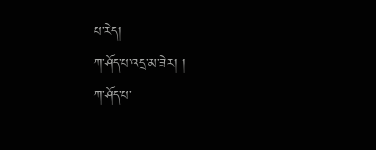པ་རེད།
ཀ་ཤོད་པ་འདྲ་མ་ཟེར། །
ཀ་ཤོད་པ་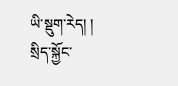ཡི་སྡུག་རེད། །
སྲིད་སྐྱོང་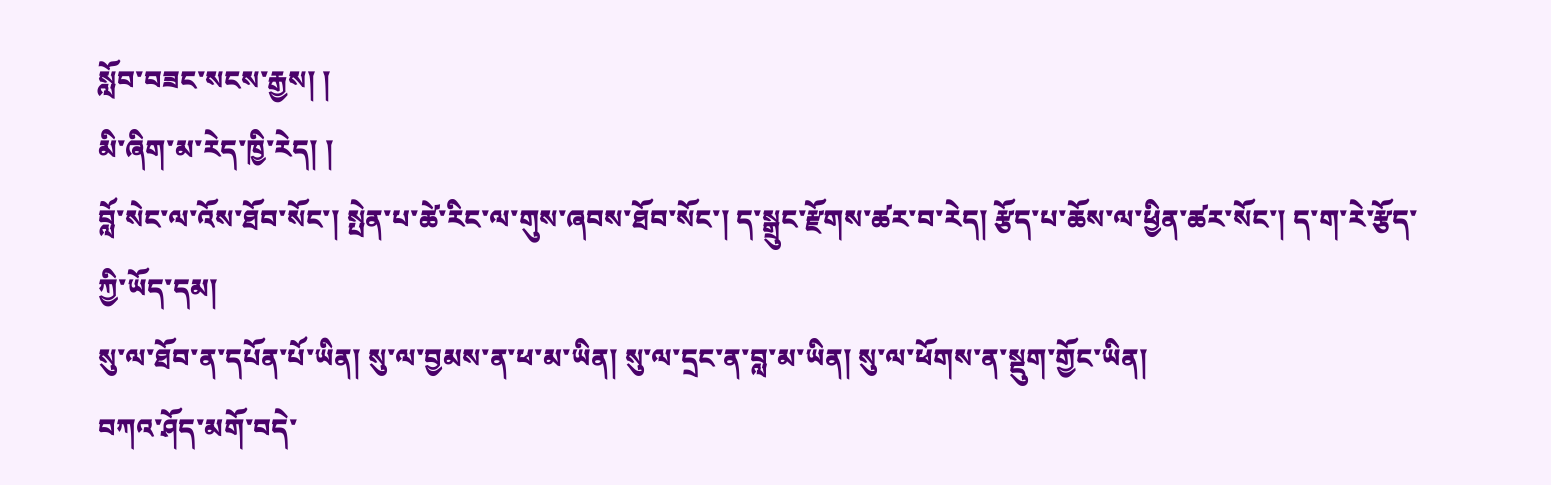སློབ་བཟང་སངས་རྒྱས། །
མི་ཞིག་མ་རེད་ཁྱི་རེད། །
བློ་སེང་ལ་འོས་ཐོབ་སོང་། སྤེན་པ་ཚེ་རིང་ལ་གུས་ཞབས་ཐོབ་སོང་། ད་སྒྲུང་རྫོགས་ཚར་བ་རེད། རྩོད་པ་ཆོས་ལ་ཕྱིན་ཚར་སོང་། ད་ག་རེ་རྩོད་ཀྱི་ཡོད་དམ།
སུ་ལ་ཐོབ་ན་དཔོན་པོ་ཡིན། སུ་ལ་བྱམས་ན་ཕ་མ་ཡིན། སུ་ལ་དྲང་ན་བླ་མ་ཡིན། སུ་ལ་ཕོགས་ན་སྡུག་གྱོང་ཡིན།
བཀའ་ཤོད་མགོ་བདེ་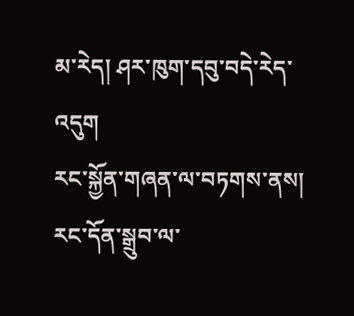མ་རེད། ཤར་ཁུག་དབུ་བདེ་རེད་འདུག
རང་སྐྱོན་གཞན་ལ་བཏགས་ནས། རང་དོན་སྒྲུབ་ལ་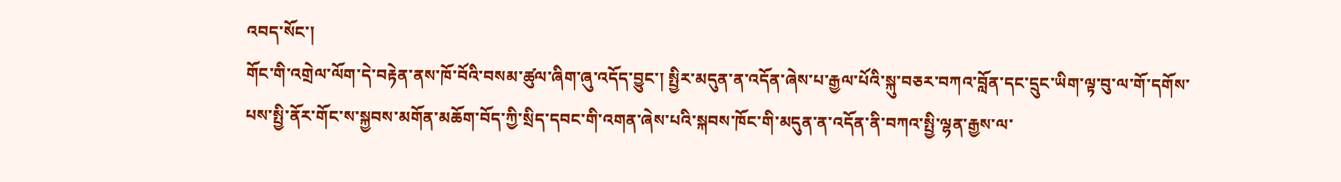འབད་སོང་།
གོང་གི་འགྲེལ་ལོག་དེ་བརྟེན་ནས་ཁོ་བོའི་བསམ་ཚུལ་ཞིག་ཞུ་འདོད་བྱུང་། སྤྱིར་མདུན་ན་འདོན་ཞེས་པ་རྒྱལ་པོའི་སྐུ་བཅར་བཀའ་བློན་དང་དྲུང་ཡིག་ལྟ་བུ་ལ་གོ་དགོས་པས་སྤྱི་ནོར་གོང་ས་སྐྱབས་མགོན་མཆོག་བོད་ཀྱི་སྲིད་དབང་གི་འགན་ཞེས་པའི་སྐབས་ཁོང་གི་མདུན་ན་འདོན་ནི་བཀའ་སྤྱི་ལྷན་རྒྱས་ལ་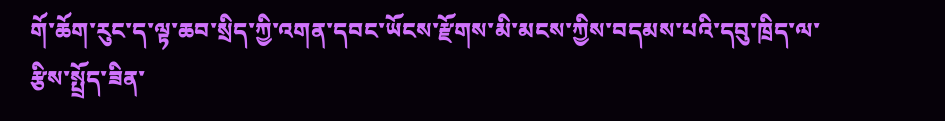གོ་ཆོག་རུང་ད་ལྟ་ཆབ་སྲིད་ཀྱི་འགན་དབང་ཡོངས་རྫོགས་མི་མངས་ཀྱིས་བདམས་པའི་དབུ་ཁྲིད་ལ་རྩིས་སྤྲོད་ཟིན་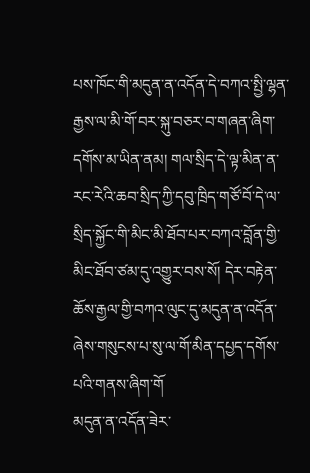པས་ཁོང་གི་མདུན་ན་འདོན་དེ་བཀའ་སྤྱི་ལྷན་རྒྱས་ལ་མི་གོ་བར་སྐུ་བཅར་བ་གཞན་ཞིག་དགོས་མ་ཡིན་ནམ། གལ་སྲིད་དེ་ལྟ་མིན་ན་རང་རེའི་ཆབ་སྲིད་ཀྱི་དབུ་ཁྲིད་གཙོ་བོ་དེ་ལ་སྲིད་སྐྱོང་གི་མིང་མི་ཐོབ་པར་བཀའ་བློན་གྱི་མིང་ཐོབ་ཙམ་དུ་འགྱུར་བས་སོ། དེར་བརྟེན་ཆོས་རྒྱལ་གྱི་བཀའ་ལུང་དུ་མདུན་ན་འདོན་ཞེས་གསུངས་པ་སུ་ལ་གོ་མིན་དཔྱད་དགོས་པའི་གནས་ཞིག་གོ
མདུན་ན་འདོན་ཟེར་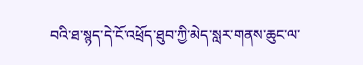བའི་ཐ་སྙད་དེ་ངོ་འཕྲོད་ཐུབ་ཀྱི་མེད་སླར་གནས་ཆུང་ལ་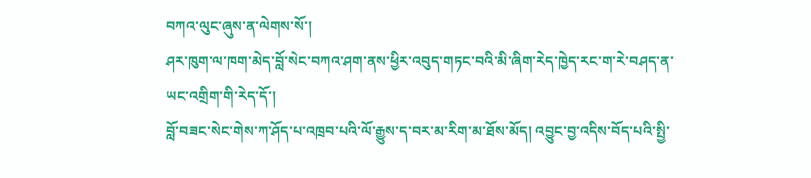བཀའ་ལུང་ཞུས་ན་ལེགས་སོ་།
ཤར་ཁུག་ལ་ཁག་མེད་བློ་སེང་བཀའ་ཤག་ནས་ཕྱིར་འབུད་གཏང་བའི་མི་ཞིག་རེད་ཁྱེད་རང་ག་རེ་བཤད་ན་ཡང་འགྲིག་གི་རེད་དོ་།
བློ་བཟང་སེང་གེས་ཀ་ཤོད་པ་འཁྲབ་པའི་ལོ་རྒྱུས་ད་བར་མ་རིག་མ་ཐོས་མོད། འབྱུང་བྱ་འདིས་བོད་པའི་སྤྱི་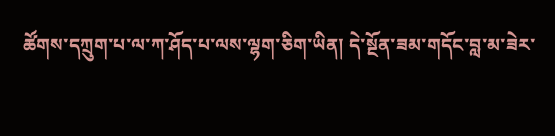ཚོགས་དཀྲུག་པ་ལ་ཀ་ཤོད་པ་ལས་ལྷག་ཅིག་ཡིན། དེ་སྔོན་ཟམ་གདོང་བླ་མ་ཟེར་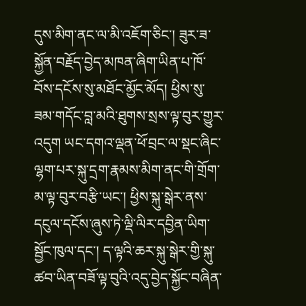དུས་མིག་ནང་ལ་མི་འཇོག་ཅིང་། ཟུར་ཟ་སྐྱོན་བརྗོད་བྱེད་མཁན་ཞིག་ཡིན་པ་ཁོ་བོས་དངོས་སུ་མཐོང་མྱོང་མོད། ཕྱིས་སུ་ཟམ་གདོང་བླ་མའི་ཐུགས་སྲས་ལྟ་བུར་གྱུར་འདུག ཡང་དགའ་ལྡན་ཕོ་བྲང་ལ་སྡང་ཞིང་ལྷག་པར་སྐུ་དྲག་རྣམས་མིག་ནང་གི་གྲོག་མ་ལྟ་བུར་བརྩི་ཡང་། ཕྱིས་སྐུ་སྒེར་ནས་དངུལ་དངོས་ཞུས་ཏེ་ལྡི་ལིར་དབྱིན་ཡིག་སྦྱོང་ཁུལ་དང་། ད་ལྟའི་ཆར་སྐུ་སྒེར་གྱི་སྐུ་ཚབ་ཡིན་བཟོ་ལྟ་བུའི་འདུ་བྱེད་སྐྱོང་བཞིན་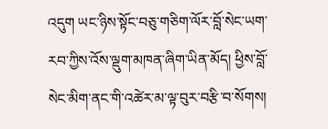འདུག ཡང་ཉིས་སྟོང་བཅུ་གཅིག་ལོར་བློ་སེང་ཡག་རབ་ཀྱིས་འོས་ལྡུག་མཁན་ཞིག་ཡིན་མོད། ཕྱིས་བློ་སེང་མིག་ནང་གི་འཚེར་མ་ལྟ་བུར་བརྩི་བ་སོགས།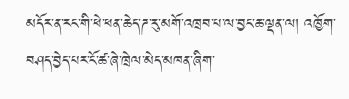མདོར་ན་རང་གི་ཕེ་ཕན་ཆེད་ཌ་རུ་མགོ་འཁྲབ་པ་ལ་བྱང་ཆ་ལྡན་ལ། འཁྱོག་བཤད་བྱེད་པར་ངོ་ཚ་ཞེ་ཁྲེལ་མེད་མཁན་ཞིག་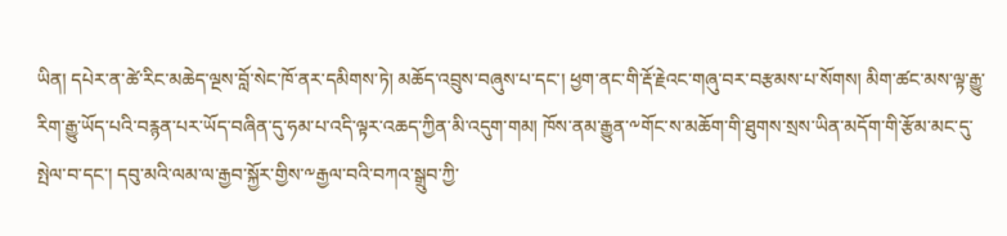ཡིན། དཔེར་ན་ཚེ་རིང་མཆེད་ལྔས་བློ་སེང་ཁོ་ནར་དམིགས་ཏེ། མཆོད་འབྲུས་བཞུས་པ་དང་། ཕྱག་ནང་གི་རྡོ་རྗེའང་གཞུ་བར་བརྩམས་པ་སོགས། མིག་ཚང་མས་ལྟ་རྒྱུ་རིག་རྒྱུ་ཡོད་པའི་བརྙན་པར་ཡོད་བཞིན་དུ་ཧམ་པ་འདི་ལྟར་འཆད་ཀྱིན་མི་འདུག་གམ། ཁོས་ནམ་རྒྱུན་༸གོང་ས་མཆོག་གི་ཐུགས་སྲས་ཡིན་མདོག་གི་རྩོམ་མང་དུ་སྤེལ་བ་དང་། དབུ་མའི་ལམ་ལ་རྒྱབ་སྐྱོར་གྱིས་༸རྒྱལ་བའི་བཀའ་སྒྲུབ་ཀྱི་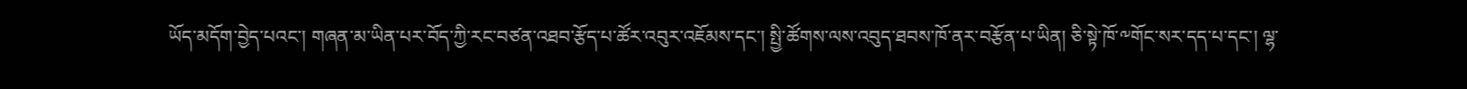ཡོད་མདོག་བྱེད་པའང་། གཞན་མ་ཡིན་པར་བོད་ཀྱི་རང་བཙན་འཐབ་རྩོད་པ་ཚོར་འབུར་འཇོམས་དང་། སྤྱི་ཚོགས་ལས་འབུད་ཐབས་ཁོ་ནར་བརྩོན་པ་ཡིན། ཅི་སྟེ་ཁོ་༸གོང་སར་དད་པ་དང་། ལྷ་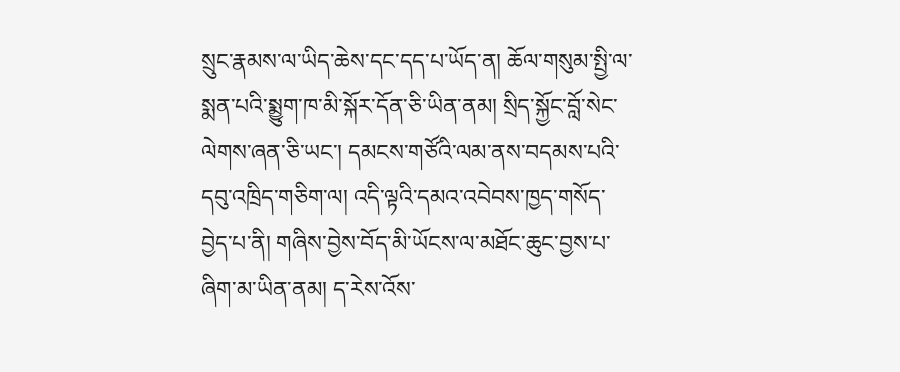སྲུང་རྣམས་ལ་ཡིད་ཆེས་དང་དད་པ་ཡོད་ན། ཆོལ་གསུམ་སྤྱི་ལ་སྨན་པའི་སྨྱུག་ཁ་མི་སྐོར་དོན་ཅི་ཡིན་ནམ། སྲིད་སྐྱོང་བློ་སེང་ལེགས་ཞན་ཅི་ཡང་། དམངས་གཙོའི་ལམ་ནས་བདམས་པའི་དབུ་འཁྲིད་གཅིག་ལ། འདི་ལྟའི་དམའ་འབེབས་ཁྱད་གསོད་བྱེད་པ་ནི། གཞིས་བྱེས་བོད་མི་ཡོངས་ལ་མཐོང་ཆུང་བྱས་པ་ཞིག་མ་ཡིན་ནམ། ད་རེས་འོས་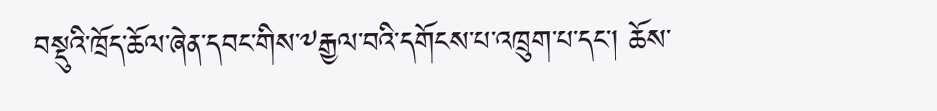བསྡུའི་ཁྲོད་ཆོལ་ཞེན་དབང་གིས་༸རྒྱལ་བའི་དགོངས་པ་འཁྲུག་པ་དང་། ཆོས་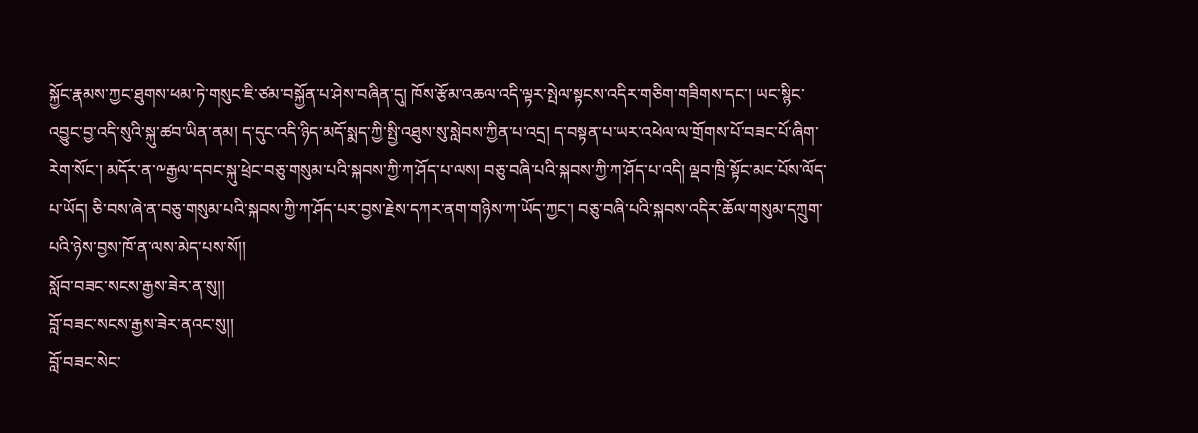སྐྱོང་རྣམས་ཀྱང་ཐུགས་ཕམ་ཏེ་གསུང་ཇི་ཙམ་བསྐྱོན་པ་ཤེས་བཞིན་དུ། ཁོས་རྩོམ་འཆལ་འདི་ལྟར་སྤེལ་སྟངས་འདིར་གཅིག་གཟིགས་དང་། ཡང་སྙིང་འབྱུང་བྱ་འདི་སུའི་སྐུ་ཚབ་ཡིན་ནམ། ད་དུང་འདི་ཉིད་མདོ་སྨད་ཀྱི་སྤྱི་འཐུས་སུ་སླེབས་ཀྱིན་པ་འདྲ། ད་བསྟན་པ་ཡར་འཕེལ་ལ་གྲོགས་པོ་བཟང་པོ་ཞིག་རེག་སོང་། མདོར་ན་༸རྒྱལ་དབང་སྐུ་ཕྲེང་བཅུ་གསུམ་པའི་སྐབས་ཀྱི་ཀ་ཤོད་པ་ལས། བཅུ་བཞི་པའི་སྐབས་ཀྱི་ཀ་ཤོད་པ་འདི། ལྡབ་ཁྲི་སྟོང་མང་པོས་ལོད་པ་ཡོད། ཅི་བས་ཞེ་ན་བཅུ་གསུམ་པའི་སྐབས་ཀྱི་ཀ་ཤོད་པར་བྱས་རྗེས་དཀར་ནག་གཉིས་ཀ་ཡོད་ཀྱང་། བཅུ་བཞི་པའི་སྐབས་འདིར་ཆོལ་གསུམ་དཀྲུག་པའི་ཉེས་བྱས་ཁོ་ན་ལས་མེད་པས་སོ།།
སློབ་བཟང་སངས་རྒྱས་ཟེར་ན་སུ།།
བློ་བཟང་སངས་རྒྱས་ཟེར་ནའང་སུ།།
བློ་བཟང་སེང་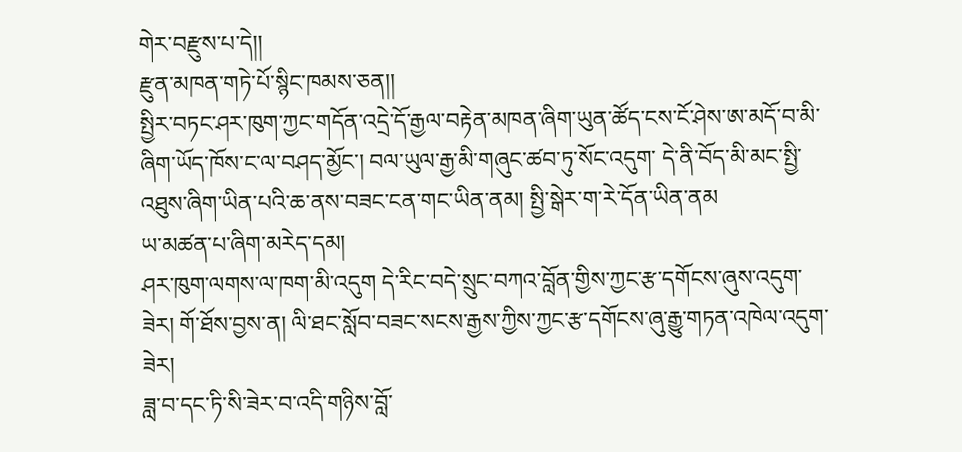གེར་བརྫུས་པ་དེ།།
རྫུན་མཁན་གཏེ་པོ་སྙིང་ཁམས་ཅན།།
སྤྱིར་བཏང་ཤར་ཁུག་ཀྱང་གདོན་འདྲེ་དོ་རྒྱལ་བརྟེན་མཁན་ཞིག་ཡུན་ཚོད་ངས་ངོ་ཤེས་ཨ་མདོ་བ་མི་ཞིག་ཡོད་ཁོས་ང་ལ་བཤད་མྱོང་། བལ་ཡུལ་རྒྱ་མི་གཞུང་ཚབ་ཏུ་སོང་འདུག་ དེ་ནི་བོད་མི་མང་སྤྱི་འཐུས་ཞིག་ཡིན་པའི་ཆ་ནས་བཟང་ངན་གང་ཡིན་ནམ། སྤྱི་སྒེར་ག་རེ་དོན་ཡིན་ནམ
ཡ་མཚན་པ་ཞིག་མརེད་དམ།
ཤར་ཁུག་ལགས་ལ་ཁག་མི་འདུག དེ་རིང་བདེ་སྲུང་བཀའ་བློན་གྱིས་ཀྱང་རྩ་དགོངས་ཞུས་འདུག་ཟེར། གོ་ཐོས་བྱས་ན། ལི་ཐང་སློབ་བཟང་སངས་རྒྱས་ཀྱིས་ཀྱང་རྩ་དགོངས་ཞུ་རྒྱུ་གཏན་འཁེལ་འདུག་ཟེར།
ཟླ་བ་དང་ཏི་སི་ཟེར་བ་འདི་གཉིས་བློ་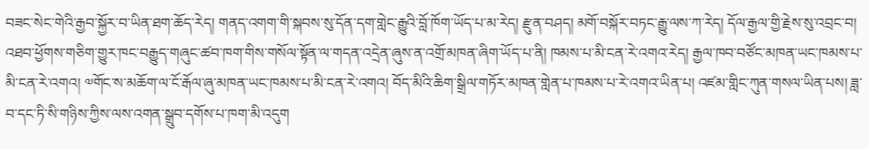བཟང་སེང་གེའི་རྒྱབ་སྐྱོར་བ་ཡིན་ཐག་ཆོད་རེད། གནད་འགག་གི་སྐབས་སུ་དོན་དག་གླེང་རྒྱུའི་བློ་ཁོག་ཡོད་པ་མ་རེད། རྫུན་བཤད། མགོ་བསྐོར་བཏང་རྒྱུ་ལས་ཀ་རེད། དོལ་རྒྱལ་གྱི་རྗེས་སུ་འབྲང་བ། འཐབ་ཕྱོགས་གཅིག་གྱུར་ཁང་བརྒྱུད་གཞུང་ཚབ་ཁག་གིས་གསོལ་སྟོན་ལ་གདན་འདྲེན་ཞུས་ན་འགྲོ་མཁན་ཞིག་ཡོད་པ་ནི། ཁམས་པ་མི་ངན་རེ་འགའ་རེད། རྒྱལ་ཁབ་བཙོང་མཁན་ཡང་ཁམས་པ་མི་ངན་རེ་འགའ། ༧གོང་ས་མཆོག་ལ་ངོ་རྒོལ་ཞུ་མཁན་ཡང་ཁམས་པ་མི་ངན་རེ་འགའ། བོད་མིའི་ཆིག་སྒྲིལ་གཏོར་མཁན་གླེན་པ་ཁམས་པ་རེ་འགའ་ཡིན་པ། འཛམ་གླིང་ཀུན་གསལ་ཡིན་པས། ཟླ་བ་དང་ཏི་སི་གཉིས་ཀྱིས་ལས་འགན་སྒྲུབ་དགོས་པ་ཁག་མི་འདུག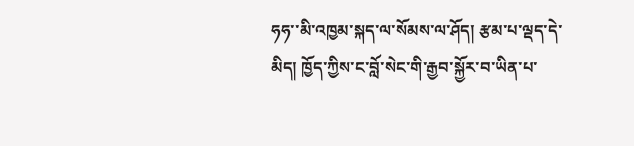ཧཧ་་མི་འཁྱམ་སྐད་ལ་སོམས་ལ་ཤོད། རྩམ་པ་ལྡད་དེ་མིད། ཁྱོད་ཀྱིས་ང་བློ་སེང་གི་རྒྱབ་སྐྱོར་བ་ཡིན་པ་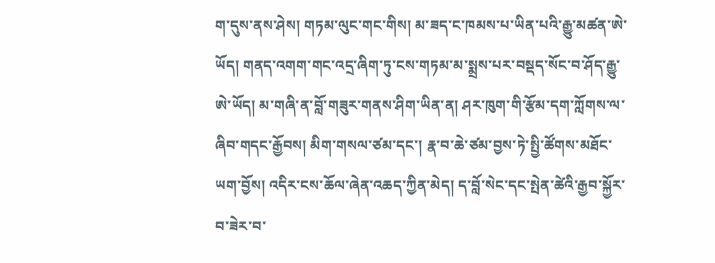ག་དུས་ནས་ཤེས། གཏམ་ལུང་གང་གིས། མ་ཟད་ང་ཁམས་པ་ཡིན་པའི་རྒྱུ་མཚན་ཨེ་ཡོད། གནད་འགག་གང་འདྲ་ཞིག་ཏུ་ངས་གཏམ་མ་སྨྲས་པར་བསྡད་སོང་བ་ཤོད་རྒྱུ་ཨེ་ཡོད། མ་གཞི་ན་བློ་གཟུར་གནས་ཤིག་ཡིན་ན། ཤར་ཁུག་གི་རྩོམ་དག་ཀློགས་ལ་ཞིབ་གདང་རྒྱོབས། མིག་གསལ་ཙམ་དང་། རྣ་བ་ཆེ་ཙམ་བྱས་ཏེ་སྤྱི་ཚོགས་མཐོང་ཡག་བྱོས། འདིར་ངས་ཆོལ་ཞེན་འཆད་ཀྱིན་མེད། ད་བློ་སེང་དང་སྤེན་ཚེའི་རྒྱབ་སྐྱོར་བ་ཟེར་བ་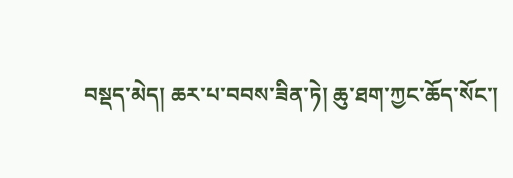བསྡད་མེད། ཆར་པ་བབས་ཟིན་ཏེ། ཆུ་ཐག་ཀྱང་ཆོད་སོང་།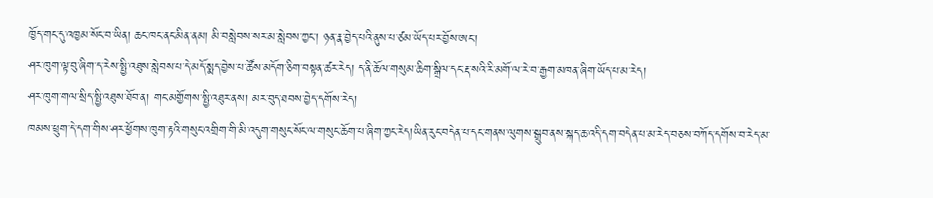ཁྱོད་གང་དུ་འཁྱམ་སོང་བ་ཡིན། ཆང་ཁང་ནང་མིན་ནམ། མི་བསླེབས་སར་མ་སླེབས་ཀྱང་། ཉན་རྣ་བྱེད་པའི་ནུས་པ་ཙམ་ཡོད་པར་བྱོས་ཨང་།
ཤར་ཁུག་ལྟ་བུ་ཞིག་ད་རེས་སྤྱི་འཐུས་སླེབས་པ་དེ་མདོ་སྨད་བྱེས་པ་ཚོས་མདོག་ཅིག་བསྟན་ཚར་རེད། ད་ནི་ཆོལ་གསུམ་ཆིག་སྒྲིལ་དང་རྡ་སའི་རི་མགོ་ལ་རེ་བ་རྒྱག་མཁན་ཞིག་ཡོད་པ་མ་རེད།
ཤར་ཁུག་གལ་སྲིད་སྤྱི་འཐུས་ཐོབ་ན། གང་མགྱོགས་སྤྱི་འཐུར་ནས། མར་བུད་ཐབས་བྱེད་དགོས་རེད།
ཁམས་ཕྲུག་དེ་དག་གིས་ཤར་ཕྱོགས་ཁུག་རྟའི་གསུང་འགྲིག་གི་མི་འདུག་གསུང་སོང་ལ་གསུང་ཆོག་པ་ཞིག་ཀྱང་རེད།ཡིན་རུང་བདེན་པ་དང་གནས་ལུགས་སྒྲུབ་ནས་སྐད་ཆ་འདི་དག་བདེན་པ་མ་རེད་བཅས་བཀོད་དགོས་བ་རེད་མ་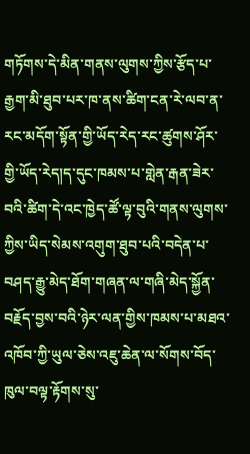གཏོགས་དེ་མིན་གནས་ལུགས་ཀྱིས་རྩོད་པ་རྒྱག་མི་ཐུབ་པར་ཁ་ནས་ཚིག་ངན་རེ་ལབ་ན་རང་མདོག་སྟོན་གྱི་ཡོད་རེད་རང་ཚུགས་ཤོར་གྱི་ཡོད་རེད།ད་དུང་ཁམས་པ་གླེན་རྒན་ཟེར་བའི་ཚིག་དེ་འང་ཁྱེད་ཚོ་ལྟ་བུའི་གནས་ལུགས་ཀྱིས་ཡིད་སེམས་འགུག་ཐུབ་པའི་བདེན་པ་བཤད་རྒྱུ་མེད་ཐོག་གཞན་ལ་གཞི་མེད་སྐྱོན་བརྗོད་བྱས་བའི་ཉེར་ལན་གྱིས་ཁམས་པ་མཐའ་འཁོབ་ཀྱི་ཡུལ་ཅེས་འཇུ་ཆེན་ལ་སོགས་བོད་ཁུལ་བལྟ་རྟོགས་སུ་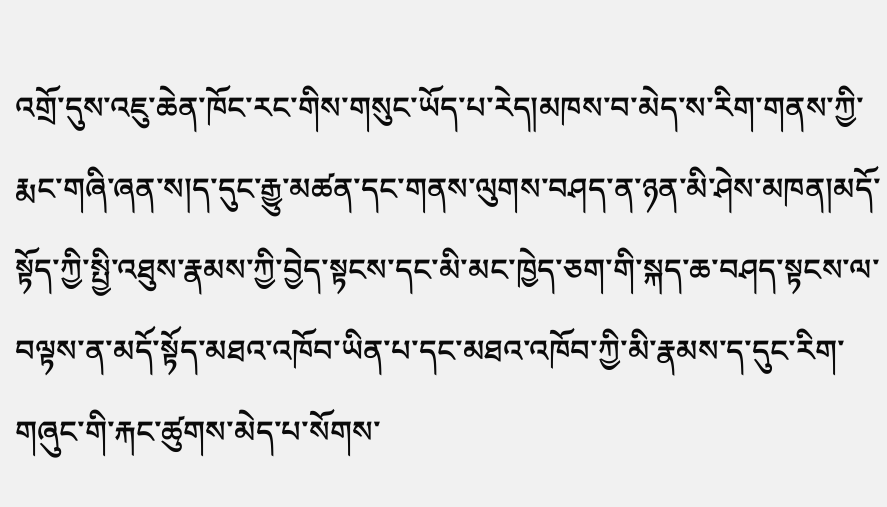འགྲོ་དུས་འཇུ་ཆེན་ཁོང་རང་གིས་གསུང་ཡོད་པ་རེད།མཁས་བ་མེད་ས་རིག་གནས་ཀྱི་རྨང་གཞི་ཞན་ས།ད་དུང་རྒྱུ་མཚན་དང་གནས་ལུགས་བཤད་ན་ཉན་མི་ཤེས་མཁན།མདོ་སྟོད་ཀྱི་སྤྱི་འཐུས་རྣམས་ཀྱི་བྱེད་སྟངས་དང་མི་མང་ཁྱེད་ཅག་གི་སྐད་ཆ་བཤད་སྟངས་ལ་བལྟས་ན་མདོ་སྟོད་མཐའ་འཁོབ་ཡིན་པ་དང་མཐའ་འཁོབ་ཀྱི་མི་རྣམས་ད་དུང་རིག་གཞུང་གི་རྐང་ཚུགས་མེད་པ་སོགས་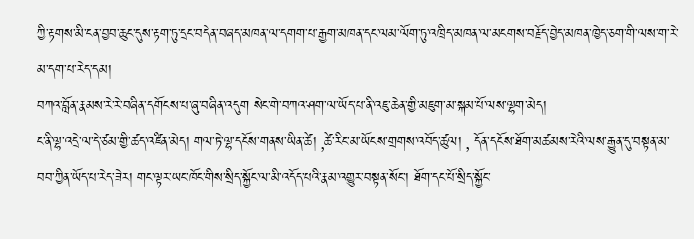ཀྱི་རྟགས་མི་ངན་བྱབ་ཆུང་དུས་རྟག་ཏུ་དྲང་བདེན་བཞད་མཁན་ལ་དགག་པ་རྒྱག་མཁན་དང་ལམ་ལོག་ཏུ་འཁྲིད་མཁན་ལ་མངགས་བརྗོད་བྱེད་མཁན་ཁྱེད་ཅག་གི་ལས་ག་རེ་མ་དག་པ་རེད་དམ།
བཀའ་བློན་རྣམས་རེ་རེ་བཞིན་དགོངས་པ་ཞུ་བཞིན་འདུག སེང་གེ་བཀའ་ཤག་ལ་ཡོད་པ་ནི་འཇུ་ཆེན་གྱི་མཇུག་མ་སྐམ་པོ་ལས་ལྷག་མེད།
ང་ནི་ལྷ་འདྲེ་ལ་དེ་ཙམ་གྱི་ཚད་འཛིན་མེད། གལ་ཏེ་ལྷ་དངོས་གནས་ཡིན་ཚེ། ‚ཚེ་རིང་མ་ཡོངས་གྲགས་འབོད་ཚུལ། ‚ དོན་དངོས་ཐོག་མཚམས་རེའི་ལས་རྒྱུན་དུ་བསྟན་མ་བབ་ཀྱིན་ཡོད་པ་རེད་ཟེར། གང་ལྟར་ཡང་ཁོང་གིས་སྲིད་སྐྱོང་ལ་མི་འདོད་པའི་རྣམ་འགྱུར་བསྟན་སོང་། ཐོག་དང་པོ་སྲིད་སྐྱོང་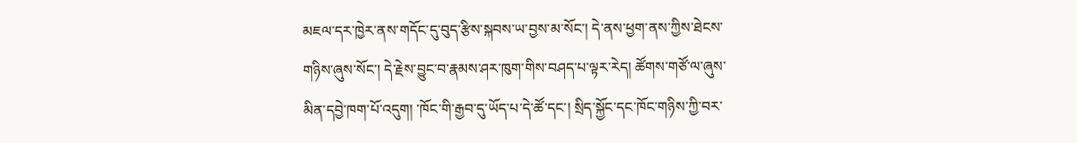མཇལ་དར་ཁྱེར་ནས་གདོང་དུ་བུད་རྩིས་སྐབས་ཡ་བྱས་མ་སོང་། དེ་ནས་ཕྱག་ནས་ཀྱིས་ཐེངས་གཉིས་ཞུས་སོང་། དེ་རྗེས་བྱུང་བ་རྣམས་ཤར་ཁུག་གིས་བཤད་པ་ལྟར་རེད། ཚོགས་གཙོ་ལ་ཞུས་མིན་དབྱེ་ཁག་པོ་འདུག། ་ཁོང་གི་རྒྱབ་དུ་ཡོད་པ་དེ་ཚོ་དང་། སྲིད་སྐྱོང་དང་ཁོང་གཉིས་ཀྱི་བར་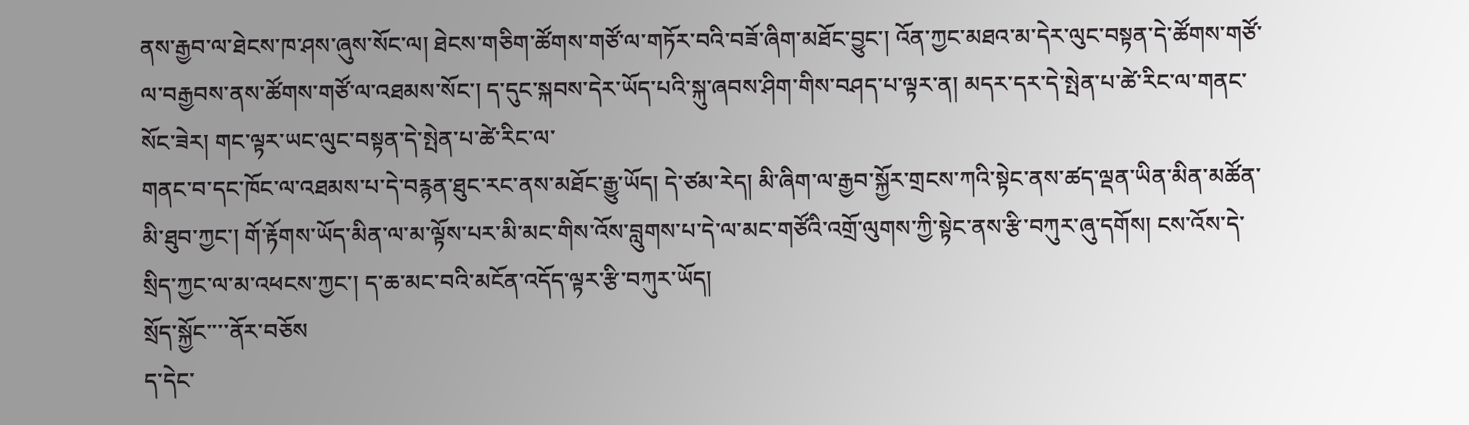ནས་རྒྱབ་ལ་ཐེངས་ཁ་ཤས་ཞུས་སོང་ལ། ཐེངས་གཅིག་ཚོགས་གཙོ་ལ་གཏོར་བའི་བཟོ་ཞིག་མཐོང་བྱུང་། འོན་ཀྱང་མཐའ་མ་དེར་ལུང་བསྟན་དེ་ཚོགས་གཙོ་ལ་བརྒྱབས་ནས་ཚོགས་གཙོ་ལ་འཐམས་སོང་། ད་དུང་སྐབས་དེར་ཡོད་པའི་སྐུ་ཞབས་ཤིག་གིས་བཤད་པ་ལྟར་ན། མདར་དར་དེ་སྤེན་པ་ཚེ་རིང་ལ་གནང་སོང་ཟེར། གང་ལྟར་ཡང་ལུང་བསྟན་དེ་སྤེན་པ་ཚེ་རིང་ལ་
གནང་བ་དང་ཁོང་ལ་འཐམས་པ་དེ་བརྙན་ཐུང་རང་ནས་མཐོང་རྒྱུ་ཡོད། དེ་ཙམ་རེད། མི་ཞིག་ལ་རྒྱབ་སྐྱོར་གྲངས་ཀའི་སྟེང་ནས་ཚད་ལྡན་ཡིན་མིན་མཚོན་མི་ཐུབ་ཀྱང་། གོ་རྟོགས་ཡོད་མིན་ལ་མ་ལྟོས་པར་མི་མང་གིས་འོས་བླུགས་པ་དེ་ལ་མང་གཙོའི་འགྲོ་ལུགས་ཀྱི་སྟེང་ནས་རྩི་བཀུར་ཞུ་དགོས། ངས་འོས་དེ་སྲིད་ཀྱང་ལ་མ་འཕངས་ཀྱང་། ད་ཆ་མང་བའི་མངོན་འདོད་ལྟར་རྩི་བཀུར་ཡོད།
སྲོད་སྐྱོང་་་་ནོར་བཅོས
ད་དེང་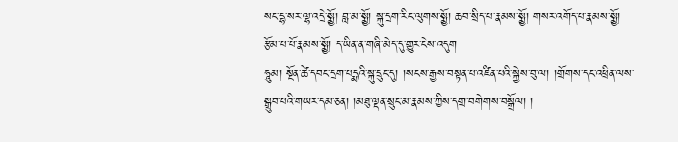སང་དྷ་སར་ལྷ་འདྲེ་སྨྱོ། བླ་མ་སྨྱོ། སྐུ་དྲག་རིང་ལུགས་སྨྱོ། ཆབ་སྲིད་པ་རྣམས་སྨྱོ། གསར་འགོད་པ་རྣམས་སྨྱོ། རྩོམ་པ་པོ་རྣམས་སྨྱོ། ད་ཡིན་ན་གཞི་མེད་དུ་གྱུར་ངེས་འདུག
ཧཱུམ། སྔོན་ཚེ་དབང་དྲག་པདྨའི་སྐུ་དྲུང་དུ། །སངས་རྒྱས་བསྟན་པ་འཛིན་པའི་སྐྱེས་བུ་ལ། །གྲོགས་དང་འཕྲིན་ལས་སྒྲུབ་པའི་གཡར་དམ་ཅན། །མཐུ་ལྡན་སྲུང་མ་རྣམས་ཀྱིས་དགྲ་བགེགས་བསྒྲོལ། །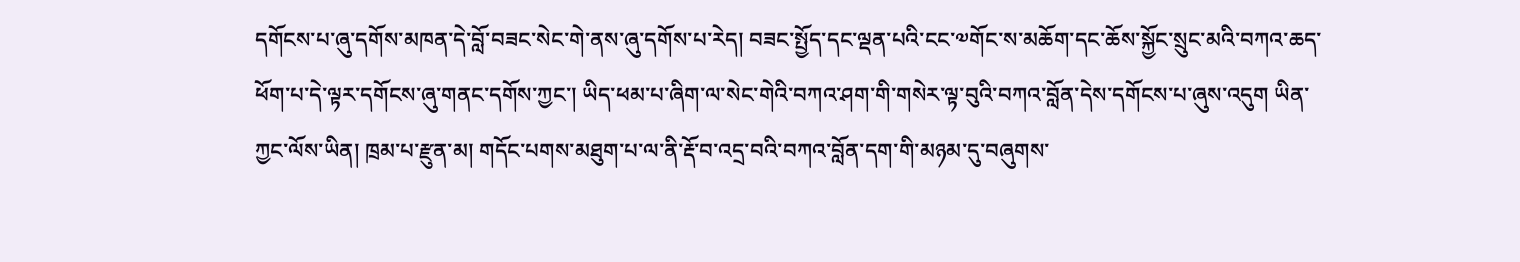དགོངས་པ་ཞུ་དགོས་མཁན་དེ་བློ་བཟང་སེང་གེ་ནས་ཞུ་དགོས་པ་རེད། བཟང་སྤྱོད་དང་ལྡན་པའི་ངང་༧གོང་ས་མཆོག་དང་ཆོས་སྐྱོང་སྲུང་མའི་བཀའ་ཆད་ཕོག་པ་དེ་ལྟར་དགོངས་ཞུ་གནང་དགོས་ཀྱང་། ཡིད་ཕམ་པ་ཞིག་ལ་སེང་གེའི་བཀའ་ཤག་གི་གསེར་ལྟ་བུའི་བཀའ་བློན་དེས་དགོངས་པ་ཞུས་འདུག ཡིན་ཀྱང་ལོས་ཡིན། ཁྲམ་པ་རྫུན་མ། གདོང་པགས་མཐུག་པ་ལ་ནི་རྡོ་བ་འདྲ་བའི་བཀའ་བློན་དག་གི་མཉམ་དུ་བཞུགས་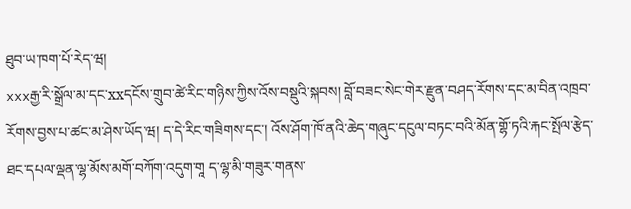ཐུབ་ཡ་ཁག་པོ་རེད་ཝ།
xxxརྒྱ་རི་སྒྲོལ་མ་དང་xxདངོས་གྲུབ་ཚེ་རིང་གཉིས་ཀྱིས་འོས་བསྡུའི་སྐབས། བློ་བཟང་སེང་གེར་རྫུན་བཤད་རོགས་དང་མ་བིན་འཁྲབ་རོགས་བྱས་པ་ཚང་མ་ཤེས་ཡོད་ཝ། ད་དེ་རིང་གཟིགས་དང་། འོས་ཤོག་ཁོ་ནའི་ཆེད་གཞུང་དངུལ་བཏང་བའི་མོན་གྷོ་ཏའི་རྐང་སྤོལ་རྩེད་ཐང་དཔལ་ལྡན་ལྷ་མོས་མགོ་བཀོག་འདུག་གཱ ད་ལྷ་མི་གཟུར་གནས་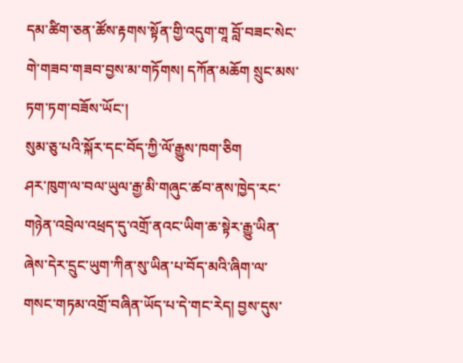དམ་ཚིག་ཅན་ཚོས་རྟགས་སྟོན་གྱི་འདུག་གཱ བློ་བཟང་སེང་གེ་གཟབ་གཟབ་བྱས་མ་གཏོགས། དཀོན་མཆོག སྲུང་མས་ཏག་ཏག་བཟོས་ཡོང་།
སུམ་ཅུ་པའི་སྐོར་དང་བོད་ཀྱི་ལོ་རྒྱུས་ཁག་ཅིག
ཤར་ཁུག་ལ་བལ་ཡུལ་རྒྱ་མི་གཞུང་ཚབ་ནས་ཁྱེད་རང་གཉེན་འབྲེལ་འཕྲད་དུ་འགྲོ་ནའང་ཡིག་ཆ་སྟེར་རྒྱུ་ཡིན་ཞེས་དེར་དྲུང་ཡུག་ཀིན་སུ་ཡིན་པ་བོད་མའི་ཞིག་ལ་གསང་གཏམ་འགྲོ་བཞིན་ཡོད་པ་དེ་གང་རེད། བྱས་དུས་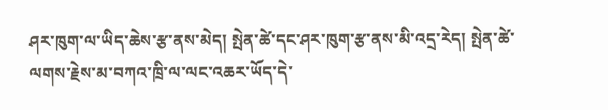ཤར་ཁུག་ལ་ཡིད་ཆེས་རྩ་ནས་མེད། སྤེན་ཚེ་དང་ཤར་ཁུག་རྩ་ནས་མི་འདྲ་རེད། སྤེན་ཚེ་ལགས་རྗེས་མ་བཀའ་ཁྲི་ལ་ལང་འཆར་ཡོད་དེ་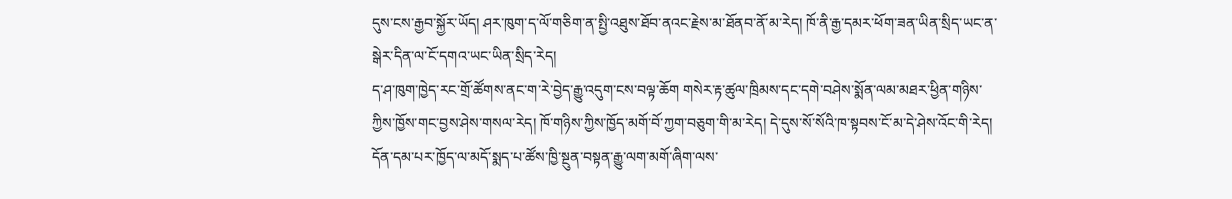དུས་ངས་རྒྱབ་སྐྱོར་ཡོད། ཤར་ཁུག་ད་ལོ་གཅིག་ན་སྤྱི་འཐུས་ཐོབ་ནའང་རྗེས་མ་ཐོནབ་ནོ་མ་རེད། ཁོ་ནི་རྒྱ་དམར་ཕོག་ཟན་ཡིན་སྲིད་ཡང་ན་སྒེར་དིན་ལ་ངོ་དགའ་ཡང་ཡིན་སྲིད་རེད།
ད་ཤ་ཁུག་ཁྱེད་རང་གྲོ་ཚོགས་ནང་ག་རེ་བྱེད་རྒྱུ་འདུག་ངས་བལྟ་ཆོག གསེར་རྟ་ཚུལ་ཁྲིམས་དང་དགེ་བཤེས་སྨོན་ལམ་མཐར་ཕྱིན་གཉིས་ཀྱིས་ཁྱོས་གང་བྱས་ཤེས་གསལ་རེད། ཁོ་གཉིས་ཀྱིས་ཁྱོད་མགོ་བོ་ཀྱག་བཅུག་གི་མ་རེད། དེ་དུས་སོ་སོའི་ཁ་སྟབས་ངོ་མ་དེ་ཤེས་འོང་གི་རེད། དོན་དམ་པར་ཁྱོད་ལ་མདོ་སྨད་པ་ཚོས་ཁྱི་སྔུན་བསྟན་རྒྱུ་ལག་མགོ་ཞིག་ལས་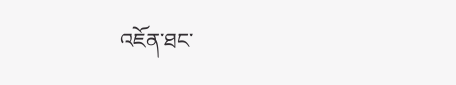འཇོན་ཐང་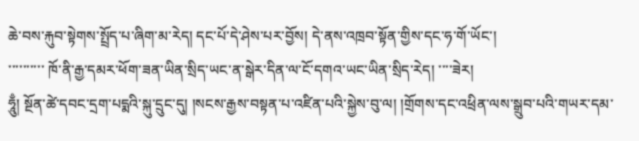ཆེ་བས་རྐུབ་སྟེགས་སྤྲོད་པ་ཞིག་མ་རེད། དང་པོ་དེ་ཤེས་པར་བྱོས། དེ་ནས་འཁྲབ་སྟོན་གྱིས་དང་ཧ་གོ་ཡོང་།
་་་་་་་་་་ ཁོ་ནི་རྒྱ་དམར་ཕོག་ཟན་ཡིན་སྲིད་ཡང་ན་སྒེར་དིན་ལ་ངོ་དགའ་ཡང་ཡིན་སྲིད་རེད། ་་་་ཟེར།
ཧཱུྃ། སྔོན་ཚེ་དབང་དྲག་པདྨའི་སྐུ་དྲུང་དུ། །སངས་རྒྱས་བསྟན་པ་འཛིན་པའི་སྐྱེས་བུ་ལ། །གྲོགས་དང་འཕྲིན་ལས་སྒྲུབ་པའི་གཡར་དམ་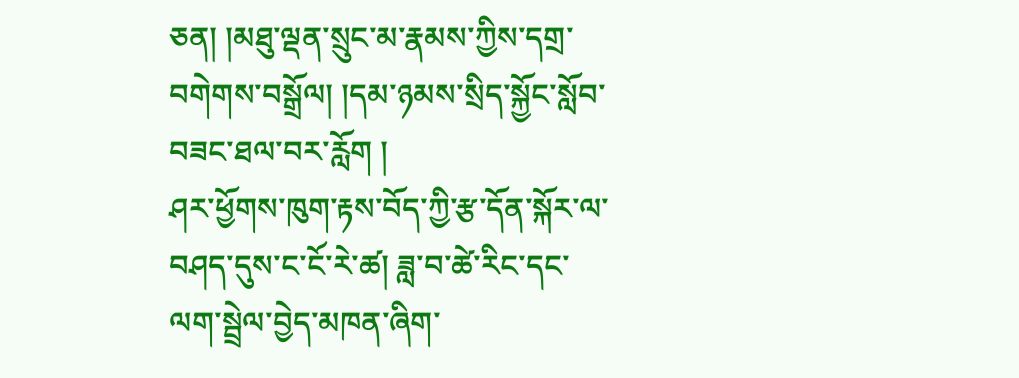ཅན། །མཐུ་ལྡན་སྲུང་མ་རྣམས་ཀྱིས་དགྲ་བགེགས་བསྒྲོལ། །དམ་ཉམས་སྲིད་སྐྱོང་སློབ་བཟང་ཐལ་བར་རློག །
ཤར་ཕྱོགས་ཁུག་རྟས་བོད་ཀྱི་རྩ་དོན་སྐོར་ལ་བཤད་དུས་ང་ངོ་རེ་ཚ། ཟླ་བ་ཚེ་རིང་དང་ལག་སྦྲེལ་བྱེད་མཁན་ཞིག་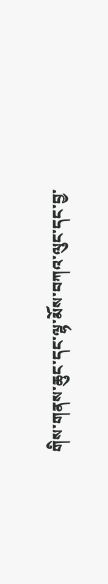གིས་གནས་ཆུང་དང་ལྷ་མོས་བཀའ་ལུང་དང་བྱ་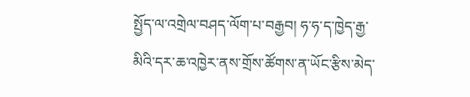སྤྱོད་ལ་འགྲེལ་བཤད་ལོག་པ་བརྒྱབ། ཧ་ཧ་ད་ཁྱེད་རྒྱ་མིའི་དར་ཆ་འཁྱེར་ནས་གྲོས་ཚོགས་ན་ཡོང་རྩིས་མེད་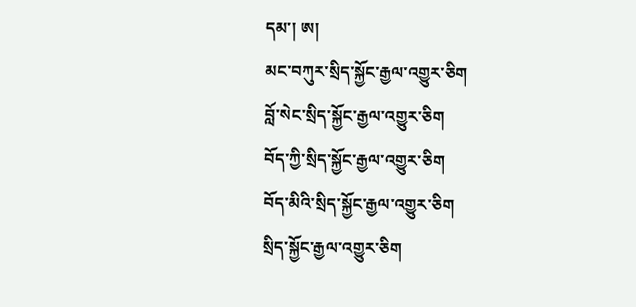དམ་། ཨ།
མང་བཀུར་སྲིད་སྐྱོང་རྒྱལ་འགྱུར་ཅིག
བློ་སེང་སྲིད་སྐྱོང་རྒྱལ་འགྱུར་ཅིག
བོད་ཀྱི་སྲིད་སྐྱོང་རྒྱལ་འགྱུར་ཅིག
བོད་མིའི་སྲིད་སྐྱོང་རྒྱལ་འགྱུར་ཅིག
སྲིད་སྐྱོང་རྒྱལ་འགྱུར་ཅིག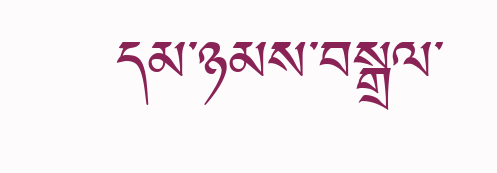དམ་ཉམས་བསྒྲལ་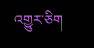འགྱུར་ཅིག